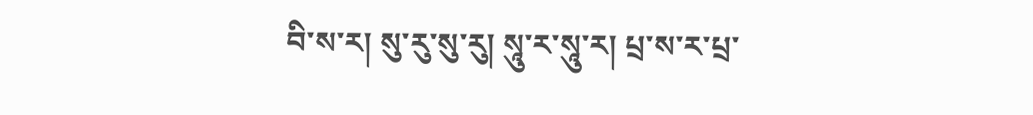བི་ས་ར། སུ་རུ་སུ་རུ། སཱུ་ར་སཱུ་ར། པྲ་ས་ར་པྲ་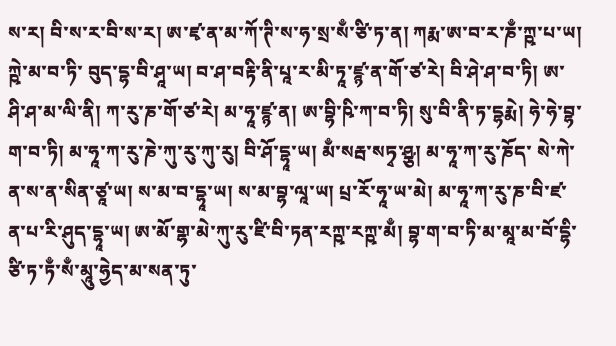ས་ར། བི་ས་ར་བི་ས་ར། ཨ་ཛྭ་ན་མ་ཀོ་ཊི་ས་ཧ་སྲ་སྃ་ཙི་ཏ་ན། ཀརྨ་ཨ་བ་ར་ཎྃ་ཀྵ་པ་ཡ། ཀྵེ་མ་བ་ཏི་ བུད་དྷ་བི་ཤཱ་ཡ། བ་ཤ་བརྟི་ནི་པཱ་ར་མི་ཏཱ་ཛྙ་ན་གོ་ཙ་རེ། བི་ཤེ་ཤ་བ་ཏི། ཨ་ཤི་ཤ་མ་ལི་ནི། ཀ་རུ་ཎ་གོ་ཙ་རེ། མ་ཧཱ་ཛྙ་ན། ཨ་བྷི་ཥི་ཀ་བ་ཏི། སུ་བི་ནི་ཏ་དྷརྨེ། ཧེ་ཧེ་བྷ་ག་བ་ཏི། མ་ཧཱ་ཀ་རུ་ཎེ་ཀུ་རུ་ཀུ་རུ། བི་ཤོ་དྷཱ་ཡ། མྃ་སརྦ་སཏྭ་ཤྩ། མ་ཧཱ་ཀ་རུ་ཎོད་ སེ་ཀེ་ན་ས་ན་སིན་ཙཱ་ཡ། ས་མ་བ་དྷཱ་ཡ། ས་མ་བྷ་ལཱ་ཡ། པྲ་རོ་ཧཱ་ཡ་མེ། མ་ཧཱ་ཀ་རུ་ཎ་བི་ཛ་ན་པ་རི་ཤུད་དྷཱ་ཡ། ཨ་མོ་གྷ་མེ་ཀུ་རུ་ཛི་བི་ཏན་རཀྵ་རཀྵ་མྃ། བྷ་ག་བ་ཏི་མ་མཱ་མ་བོ་དྷི་ཙི་ཏ་ཏྃ་སྃ་མཱུ་ཧྱེད་མ་སན་ཏུ་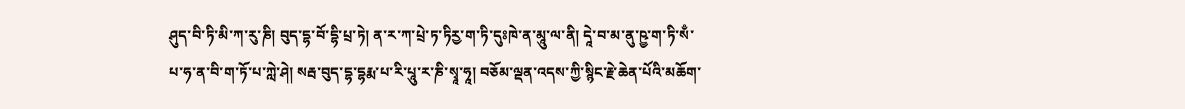ཤུད་བི་ཏི་མི་ཀ་རུ་ཎི། བུད་དྷ་བོ་དྷི་པྲ་ཏེ། ན་ར་ཀ་པྲེ་ཏ་ཏིརྱ་ག་ཏི་དུཿཁེ་ན་མཱུ་ལ་ནི། དཱེ་བ་མ་ནུ་ཥྱ་ག་ཏི་སྃ་པ་ཧ་ན་བི་ག་ཏོ་པ་ཀླེ་ཤེ། སརྦ་བུད་དྷ་དྷརྨ་པ་རི་པཱུ་ར་ཎི་སྭཱ་ཧཱ། བཅོམ་ལྡན་འདས་ཀྱི་སྙིང་རྗེ་ཆེན་པོའི་མཆོག་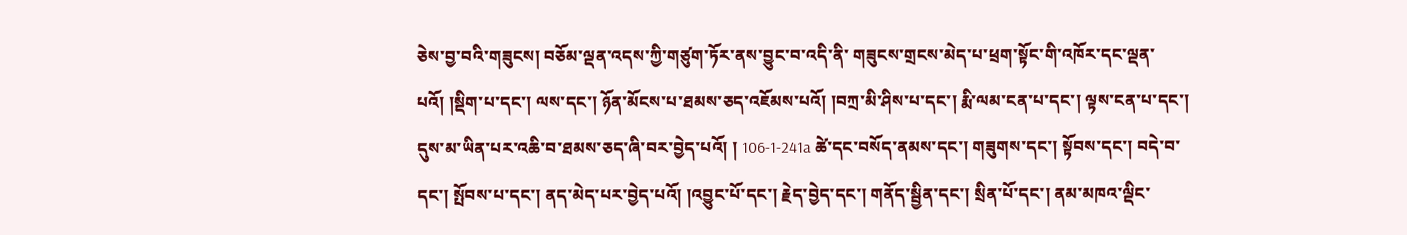ཅེས་བྱ་བའི་གཟུངས། བཅོམ་ལྡན་འདས་ཀྱི་གཙུག་ཏོར་ནས་བྱུང་བ་འདི་ནི་ གཟུངས་གྲངས་མེད་པ་ཕྲག་སྟོང་གི་འཁོར་དང་ལྡན་པའོ། །སྡིག་པ་དང་། ལས་དང་། ཉོན་མོངས་པ་ཐམས་ཅད་འཇོམས་པའོ། །བཀྲ་མི་ཤིས་པ་དང་། རྨི་ལམ་ངན་པ་དང་། ལྟས་ངན་པ་དང་། དུས་མ་ཡིན་པར་འཆི་བ་ཐམས་ཅད་ཞི་བར་བྱེད་པའོ། ། 106-1-241a ཚེ་དང་བསོད་ནམས་དང་། གཟུགས་དང་། སྟོབས་དང་། བདེ་བ་དང་། སྤོབས་པ་དང་། ནད་མེད་པར་བྱེད་པའོ། །འབྱུང་པོ་དང་། རྗེད་བྱེད་དང་། གནོད་སྦྱིན་དང་། སྲིན་པོ་དང་། ནམ་མཁའ་ལྡིང་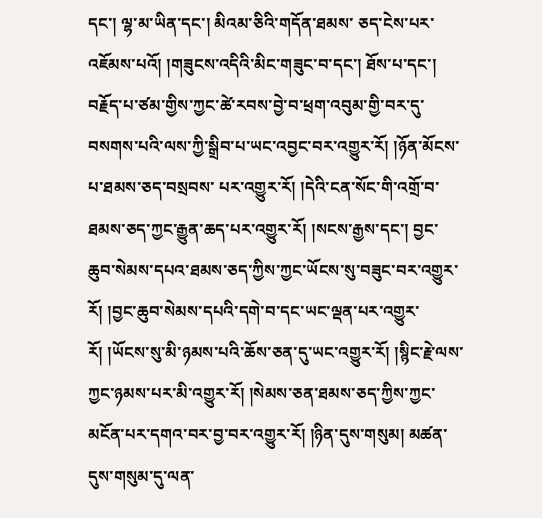དང་། ལྷ་མ་ཡིན་དང་། མིའམ་ཅིའི་གདོན་ཐམས་ ཅད་ངེས་པར་འཇོམས་པའོ། །གཟུངས་འདིའི་མིང་གཟུང་བ་དང་། ཐོས་པ་དང་། བརྗོད་པ་ཙམ་གྱིས་ཀྱང་ཚེ་རབས་བྱེ་བ་ཕྲག་འབུམ་གྱི་བར་དུ་བསགས་པའི་ལས་ཀྱི་སྒྲིབ་པ་ཡང་འབྱང་བར་འགྱུར་རོ། །ཉོན་མོངས་པ་ཐམས་ཅད་བསྲབས་ པར་འགྱུར་རོ། །དེའི་ངན་སོང་གི་འགྲོ་བ་ཐམས་ཅད་ཀྱང་རྒྱུན་ཆད་པར་འགྱུར་རོ། །སངས་རྒྱས་དང་། བྱང་ཆུབ་སེམས་དཔའ་ཐམས་ཅད་ཀྱིས་ཀྱང་ཡོངས་སུ་བཟུང་བར་འགྱུར་རོ། །བྱང་ཆུབ་སེམས་དཔའི་དགེ་བ་དང་ཡང་ལྡན་པར་འགྱུར་ རོ། །ཡོངས་སུ་མི་ཉམས་པའི་ཆོས་ཅན་དུ་ཡང་འགྱུར་རོ། །སྙིང་རྗེ་ལས་ཀྱང་ཉམས་པར་མི་འགྱུར་རོ། །སེམས་ཅན་ཐམས་ཅད་ཀྱིས་ཀྱང་མངོན་པར་དགའ་བར་བྱ་བར་འགྱུར་རོ། །ཉིན་དུས་གསུམ། མཚན་དུས་གསུམ་དུ་ལན་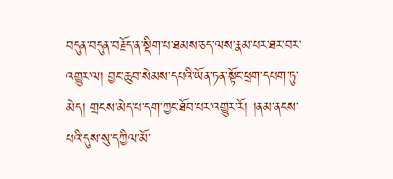བདུན་བདུན་བརྗོད་ན་སྡིག་པ་ཐམས་ཅད་ལས་རྣམ་པར་ཐར་བར་འགྱུར་ལ། བྱང་ཆུབ་སེམས་དཔའི་ཡོན་ཏན་སྟོང་ཕྲག་དཔག་ཏུ་མེད། གྲངས་མེད་པ་དག་ཀྱང་ཐོབ་པར་འགྱུར་རོ། །ནམ་ནངས་པའི་དུས་སུ་དཀྱིལ་མོ་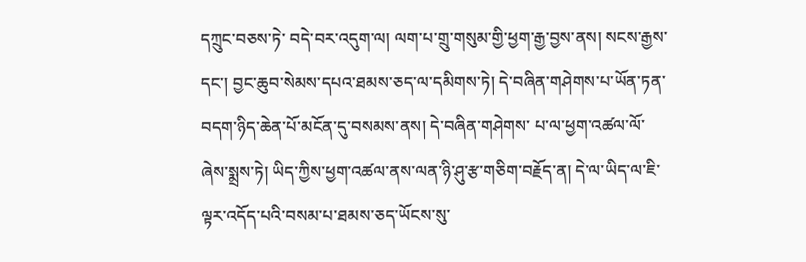དཀྲུང་བཅས་ཏེ་ བདེ་བར་འདུག་ལ། ལག་པ་གྲུ་གསུམ་གྱི་ཕྱག་རྒྱ་བྱས་ནས། སངས་རྒྱས་དང་། བྱང་ཆུབ་སེམས་དཔའ་ཐམས་ཅད་ལ་དམིགས་ཏེ། དེ་བཞིན་གཤེགས་པ་ཡོན་ཏན་བདག་ཉིད་ཆེན་པོ་མངོན་དུ་བསམས་ནས། དེ་བཞིན་གཤེགས་ པ་ལ་ཕྱག་འཚལ་ལོ་ཞེས་སྨྲས་ཏེ། ཡིད་ཀྱིས་ཕྱག་འཚལ་ནས་ལན་ཉི་ཤུ་རྩ་གཅིག་བརྗོད་ན། དེ་ལ་ཡིད་ལ་ཇི་ལྟར་འདོད་པའི་བསམ་པ་ཐམས་ཅད་ཡོངས་སུ་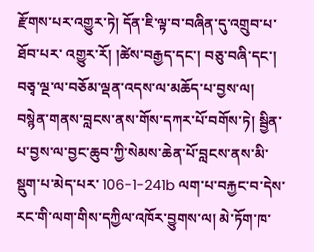རྫོགས་པར་འགྱུར་ཏེ། དོན་ཇི་ལྟ་བ་བཞིན་དུ་འགྲུབ་པ་ཐོབ་པར་ འགྱུར་རོ། །ཚེས་བརྒྱད་དང་། བཅུ་བཞི་དང་། བཅྭ་ལྔ་ལ་བཅོམ་ལྡན་འདས་ལ་མཆོད་པ་བྱས་ལ། བསྙེན་གནས་བླངས་ནས་གོས་དཀར་པོ་བགོས་ཏེ། སྦྱིན་པ་བྱས་ལ་བྱང་ཆུབ་ཀྱི་སེམས་ཆེན་པོ་བླངས་ནས་མི་སྡུག་པ་མེད་པར་ 106-1-241b ལག་པ་བརྐྱང་བ་དེས་རང་གི་ལག་གིས་དཀྱིལ་འཁོར་བྱུགས་ལ། མེ་ཏོག་ཁ་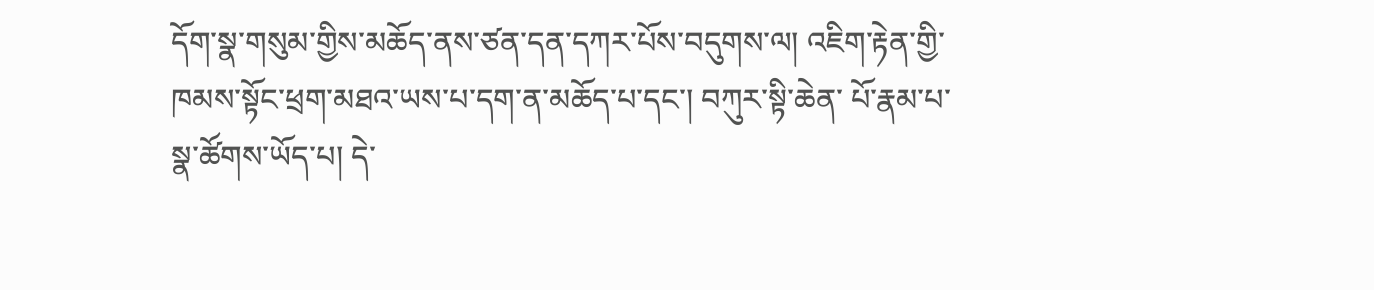དོག་སྣ་གསུམ་གྱིས་མཆོད་ནས་ཙན་དན་དཀར་པོས་བདུགས་ལ། འཇིག་རྟེན་གྱི་ཁམས་སྟོང་ཕྲག་མཐའ་ཡས་པ་དག་ན་མཆོད་པ་དང་། བཀུར་སྟི་ཆེན་ པོ་རྣམ་པ་སྣ་ཚོགས་ཡོད་པ། དེ་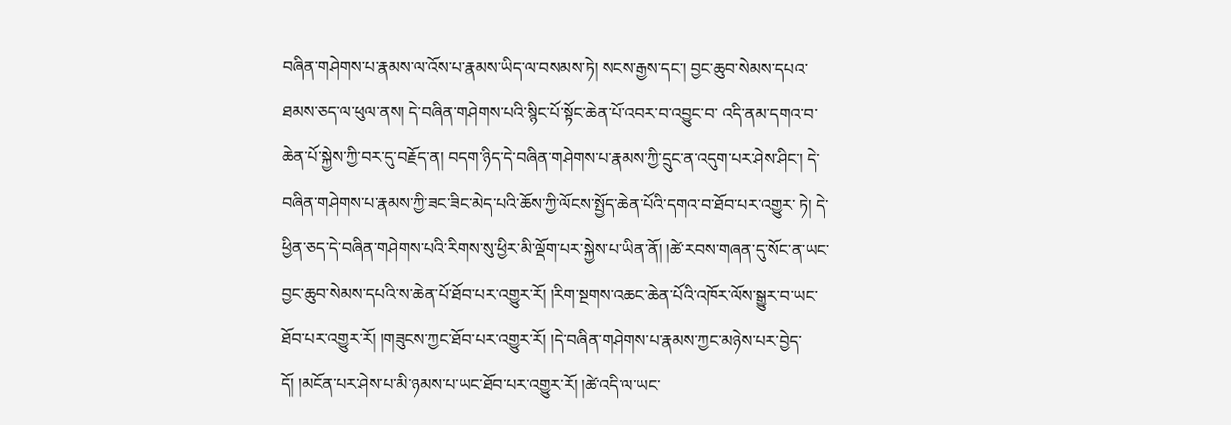བཞིན་གཤེགས་པ་རྣམས་ལ་འོས་པ་རྣམས་ཡིད་ལ་བསམས་ཏེ། སངས་རྒྱས་དང་། བྱང་ཆུབ་སེམས་དཔའ་ཐམས་ཅད་ལ་ཕུལ་ནས། དེ་བཞིན་གཤེགས་པའི་སྙིང་པོ་སྟོང་ཆེན་པོ་འབར་བ་འབྱུང་བ་ འདི་ནམ་དགའ་བ་ཆེན་པོ་སྐྱེས་ཀྱི་བར་དུ་བརྗོད་ན། བདག་ཉིད་དེ་བཞིན་གཤེགས་པ་རྣམས་ཀྱི་དྲུང་ན་འདུག་པར་ཤེས་ཤིང་། དེ་བཞིན་གཤེགས་པ་རྣམས་ཀྱི་ཟང་ཟིང་མེད་པའི་ཆོས་ཀྱི་ལོངས་སྤྱོད་ཆེན་པོའི་དགའ་བ་ཐོབ་པར་འགྱུར་ ཏེ། དེ་ཕྱིན་ཅད་དེ་བཞིན་གཤེགས་པའི་རིགས་སུ་ཕྱིར་མི་ལྡོག་པར་སྐྱེས་པ་ཡིན་ནོ། །ཚེ་རབས་གཞན་དུ་སོང་ན་ཡང་བྱང་ཆུབ་སེམས་དཔའི་ས་ཆེན་པོ་ཐོབ་པར་འགྱུར་རོ། །རིག་སྔགས་འཆང་ཆེན་པོའི་འཁོར་ལོས་སྒྱུར་བ་ཡང་ ཐོབ་པར་འགྱུར་རོ། །གཟུངས་ཀྱང་ཐོབ་པར་འགྱུར་རོ། །དེ་བཞིན་གཤེགས་པ་རྣམས་ཀྱང་མཉེས་པར་བྱེད་དོ། །མངོན་པར་ཤེས་པ་མི་ཉམས་པ་ཡང་ཐོབ་པར་འགྱུར་རོ། །ཚེ་འདི་ལ་ཡང་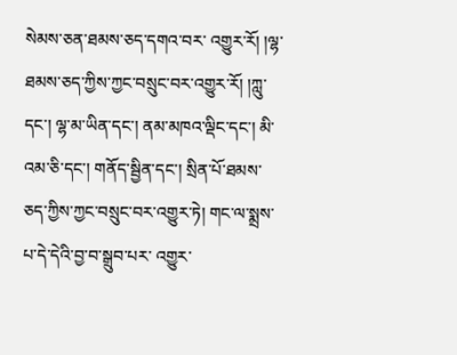སེམས་ཅན་ཐམས་ཅད་དགའ་བར་ འགྱུར་རོ། །ལྷ་ཐམས་ཅད་ཀྱིས་ཀྱང་བསྲུང་བར་འགྱུར་རོ། །ཀླུ་དང་། ལྷ་མ་ཡིན་དང་། ནམ་མཁའ་ལྡིང་དང་། མི་འམ་ཅི་དང་། གནོད་སྦྱིན་དང་། སྲིན་པོ་ཐམས་ཅད་ཀྱིས་ཀྱང་བསྲུང་བར་འགྱུར་ཏེ། གང་ལ་སྨྲས་པ་དེ་དེའི་བྱ་བ་སྒྲུབ་པར་ འགྱུར་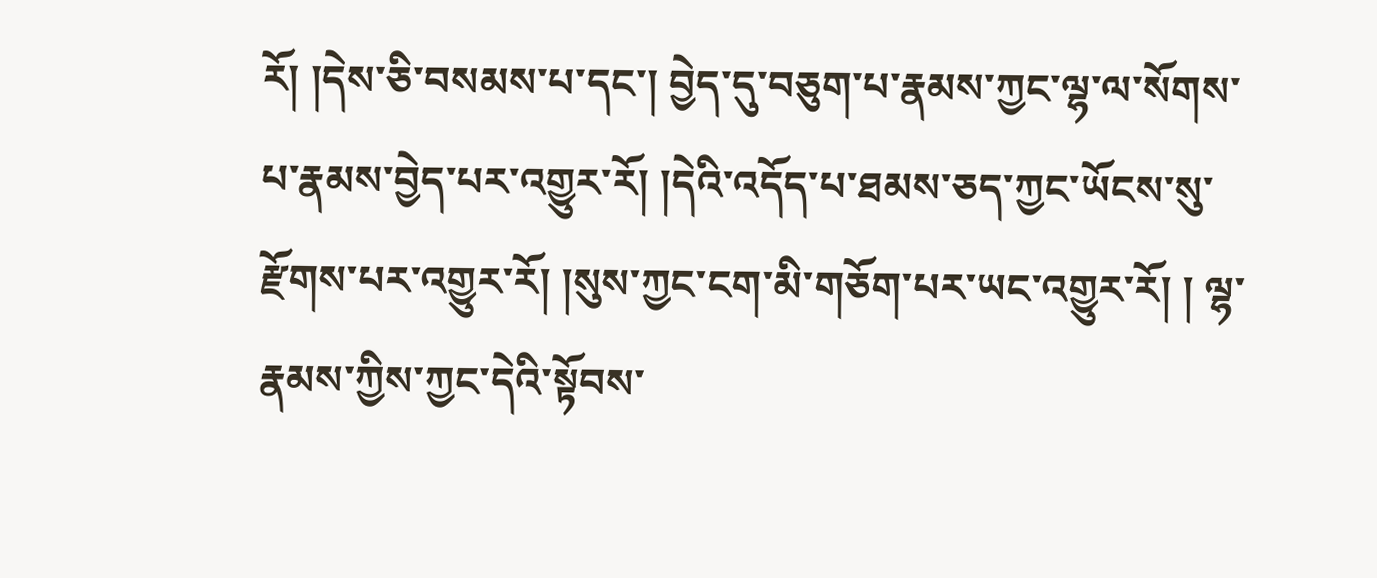རོ། །དེས་ཅི་བསམས་པ་དང་། བྱེད་དུ་བཅུག་པ་རྣམས་ཀྱང་ལྷ་ལ་སོགས་པ་རྣམས་བྱེད་པར་འགྱུར་རོ། །དེའི་འདོད་པ་ཐམས་ཅད་ཀྱང་ཡོངས་སུ་རྫོགས་པར་འགྱུར་རོ། །སུས་ཀྱང་ངག་མི་གཅོག་པར་ཡང་འགྱུར་རོ། ། ལྷ་རྣམས་ཀྱིས་ཀྱང་དེའི་སྟོབས་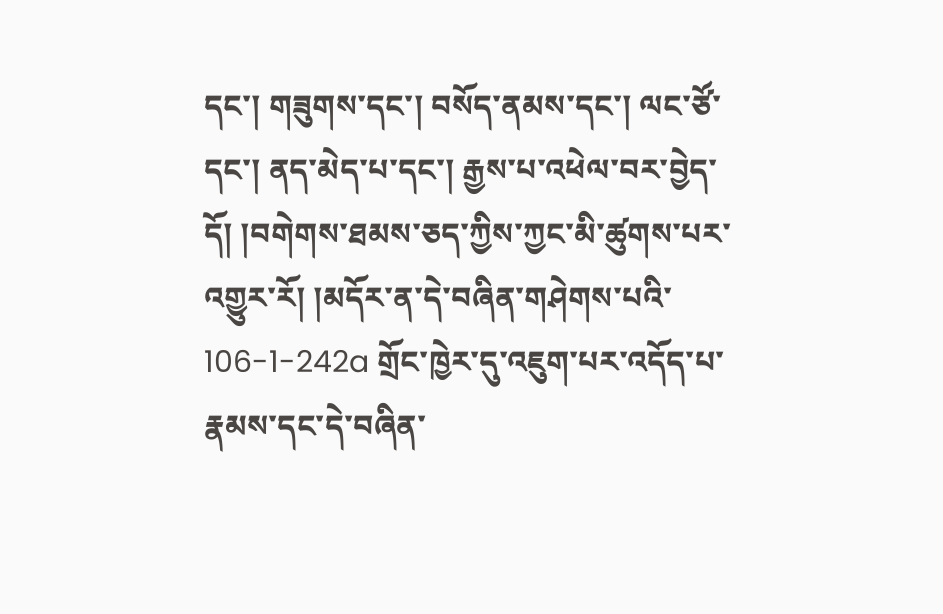དང་། གཟུགས་དང་། བསོད་ནམས་དང་། ལང་ཙོ་དང་། ནད་མེད་པ་དང་། རྒྱས་པ་འཕེལ་བར་བྱེད་དོ། །བགེགས་ཐམས་ཅད་ཀྱིས་ཀྱང་མི་ཚུགས་པར་འགྱུར་རོ། །མདོར་ན་དེ་བཞིན་གཤེགས་པའི་ 106-1-242a གྲོང་ཁྱེར་དུ་འཇུག་པར་འདོད་པ་རྣམས་དང་དེ་བཞིན་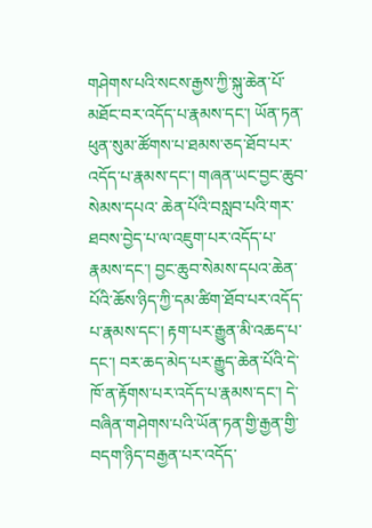གཤེགས་པའི་སངས་རྒྱས་ཀྱི་སྐུ་ཆེན་པོ་མཐོང་བར་འདོད་པ་རྣམས་དང་། ཡོན་ཏན་ཕུན་སུམ་ཚོགས་པ་ཐམས་ཅད་ཐོབ་པར་འདོད་པ་རྣམས་དང་། གཞན་ཡང་བྱང་ཆུབ་སེམས་དཔའ་ ཆེན་པོའི་བསླབ་པའི་གར་ཐབས་བྱེད་པ་ལ་འཇུག་པར་འདོད་པ་རྣམས་དང་། བྱང་ཆུབ་སེམས་དཔའ་ཆེན་པོའི་ཆོས་ཉིད་ཀྱི་དམ་ཚིག་ཐོབ་པར་འདོད་པ་རྣམས་དང་། རྟག་པར་རྒྱུན་མི་འཆད་པ་དང་། བར་ཆད་མེད་པར་རྒྱུད་ཆེན་པོའི་དེ་ ཁོ་ན་རྟོགས་པར་འདོད་པ་རྣམས་དང་། དེ་བཞིན་གཤེགས་པའི་ཡོན་ཏན་གྱི་རྒྱན་གྱི་བདག་ཉིད་བརྒྱན་པར་འདོད་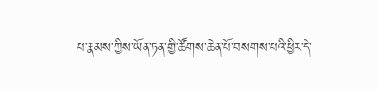པ་རྣམས་ཀྱིས་ཡོན་ཏན་གྱི་ཚོགས་ཆེན་པོ་བསགས་པའི་ཕྱིར་དེ་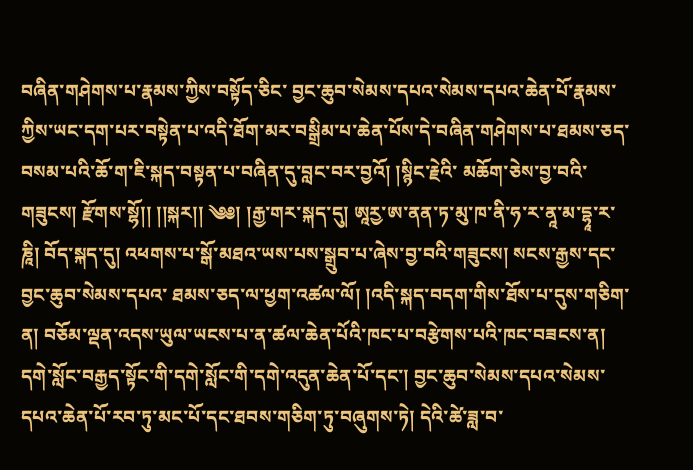བཞིན་གཤེགས་པ་རྣམས་ཀྱིས་བསྟོད་ཅིང་ བྱང་ཆུབ་སེམས་དཔའ་སེམས་དཔའ་ཆེན་པོ་རྣམས་ཀྱིས་ཡང་དག་པར་བསྟེན་པ་འདི་ཐོག་མར་བསྒྲིམ་པ་ཆེན་པོས་དེ་བཞིན་གཤེགས་པ་ཐམས་ཅད་བསམ་པའི་ཆོ་ག་ཇི་སྐད་བསྟན་པ་བཞིན་དུ་བླང་བར་བྱའོ། །སྙིང་རྗེའི་ མཆོག་ཅེས་བྱ་བའི་གཟུངས། རྫོགས་སྷོ།། །།སྐར།། ༄༅། །རྒྱ་གར་སྐད་དུ། ཨཱརྱ་ཨ་ནན་ཏ་མུ་ཁ་ནི་ཧ་ར་ནཱ་མ་དྷཱ་ར་ཎཱི། བོད་སྐད་དུ། འཕགས་པ་སྒོ་མཐའ་ཡས་པས་སྒྲུབ་པ་ཞེས་བྱ་བའི་གཟུངས། སངས་རྒྱས་དང་བྱང་ཆུབ་སེམས་དཔའ་ ཐམས་ཅད་ལ་ཕྱག་འཚལ་ལོ། །འདི་སྐད་བདག་གིས་ཐོས་པ་དུས་གཅིག་ན། བཅོམ་ལྡན་འདས་ཡུལ་ཡངས་པ་ན་ཚལ་ཆེན་པོའི་ཁང་པ་བརྩེགས་པའི་ཁང་བཟངས་ན། དགེ་སློང་བརྒྱད་སྟོང་གི་དགེ་སློང་གི་དགེ་འདུན་ཆེན་པོ་དང་། བྱང་ཆུབ་སེམས་དཔའ་སེམས་དཔའ་ཆེན་པོ་རབ་ཏུ་མང་པོ་དང་ཐབས་གཅིག་ཏུ་བཞུགས་ཏེ། དེའི་ཚེ་ཟླ་བ་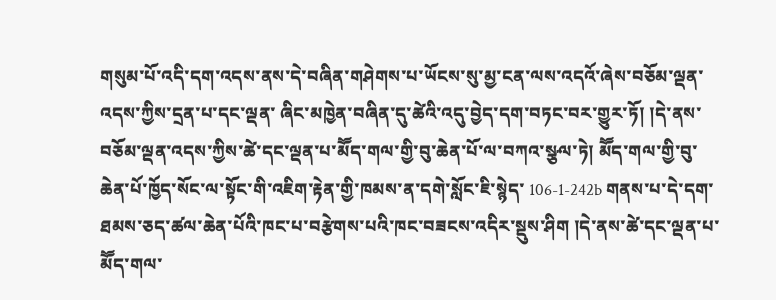གསུམ་པོ་འདི་དག་འདས་ནས་དེ་བཞིན་གཤེགས་པ་ཡོངས་སུ་མྱ་ངན་ལས་འདའོ་ཞེས་བཅོམ་ལྡན་འདས་ཀྱིས་དྲན་པ་དང་ལྡན་ ཞིང་མཁྱེན་བཞིན་དུ་ཚེའི་འདུ་བྱེད་དག་བཏང་བར་གྱུར་ཏོ། །དེ་ནས་བཅོམ་ལྡན་འདས་ཀྱིས་ཚེ་དང་ལྡན་པ་མཽད་གལ་གྱི་བུ་ཆེན་པོ་ལ་བཀའ་སྩལ་ཏེ། མཽད་གལ་གྱི་བུ་ཆེན་པོ་ཁྱོད་སོང་ལ་སྟོང་གི་འཇིག་རྟེན་གྱི་ཁམས་ན་དགེ་སློང་ཇི་སྙེད་ 106-1-242b གནས་པ་དེ་དག་ཐམས་ཅད་ཚལ་ཆེན་པོའི་ཁང་པ་བརྩེགས་པའི་ཁང་བཟངས་འདིར་སྡུས་ཤིག །དེ་ནས་ཚེ་དང་ལྡན་པ་མཽད་གལ་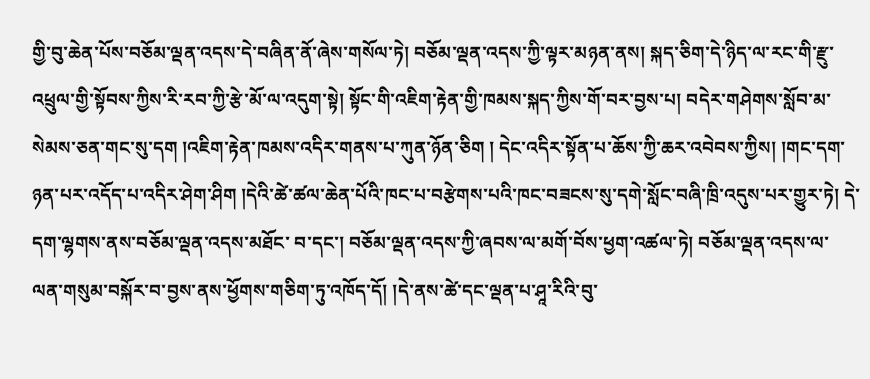གྱི་བུ་ཆེན་པོས་བཅོམ་ལྡན་འདས་དེ་བཞིན་ནོ་ཞེས་གསོལ་ཏེ། བཅོམ་ལྡན་འདས་ཀྱི་ལྟར་མཉན་ནས། སྐད་ཅིག་དེ་ཉིད་ལ་རང་གི་རྫུ་འཕྲུལ་གྱི་སྟོབས་ཀྱིས་རི་རབ་ཀྱི་རྩེ་མོ་ལ་འདུག་སྟེ། སྟོང་གི་འཇིག་རྟེན་གྱི་ཁམས་སྐད་ཀྱིས་གོ་བར་བྱས་པ། བདེར་གཤེགས་སློབ་མ་སེམས་ཅན་གང་སུ་དག །འཇིག་རྟེན་ཁམས་འདིར་གནས་པ་ཀུན་ཉོན་ཅིག ། དེང་འདིར་སྟོན་པ་ཆོས་ཀྱི་ཆར་འབེབས་ཀྱིས། །གང་དག་ཉན་པར་འདོད་པ་འདིར་ཤེག་ཤིག །དེའི་ཚེ་ཚལ་ཆེན་པོའི་ཁང་པ་བརྩེགས་པའི་ཁང་བཟངས་སུ་དགེ་སློང་བཞི་ཁྲི་འདུས་པར་གྱུར་ཏེ། དེ་དག་ལྷགས་ནས་བཅོམ་ལྡན་འདས་མཐོང་ བ་དང་། བཅོམ་ལྡན་འདས་ཀྱི་ཞབས་ལ་མགོ་བོས་ཕྱག་འཚལ་ཏེ། བཅོམ་ལྡན་འདས་ལ་ལན་གསུམ་བསྐོར་བ་བྱས་ནས་ཕྱོགས་གཅིག་ཏུ་འཁོད་དོ། །དེ་ནས་ཚེ་དང་ལྡན་པ་ཤཱ་རིའི་བུ་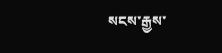སངས་རྒྱས་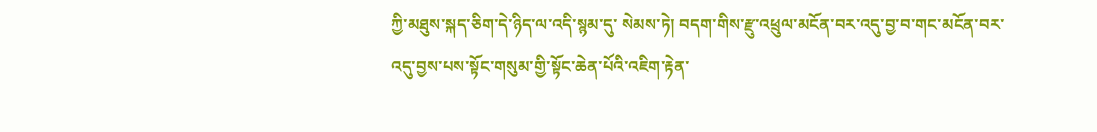ཀྱི་མཐུས་སྐད་ཅིག་དེ་ཉིད་ལ་འདི་སྙམ་དུ་ སེམས་ཏེ། བདག་གིས་རྫུ་འཕྲུལ་མངོན་བར་འདུ་བྱ་བ་གང་མངོན་བར་འདུ་བྱས་པས་སྟོང་གསུམ་གྱི་སྟོང་ཆེན་པོའི་འཇིག་རྟེན་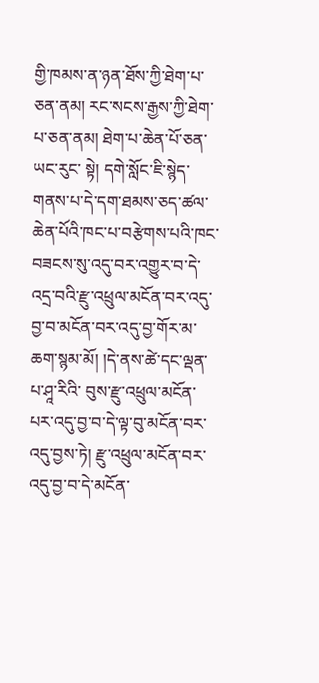གྱི་ཁམས་ན་ཉན་ཐོས་ཀྱི་ཐེག་པ་ཅན་ནམ། རང་སངས་རྒྱས་ཀྱི་ཐེག་པ་ཅན་ནམ། ཐེག་པ་ཆེན་པོ་ཅན་ཡང་རུང་ སྟེ། དགེ་སློང་ཇི་སྙེད་གནས་པ་དེ་དག་ཐམས་ཅད་ཚལ་ཆེན་པོའི་ཁང་པ་བརྩེགས་པའི་ཁང་བཟངས་སུ་འདུ་བར་འགྱུར་བ་དེ་འདྲ་བའི་རྫུ་འཕྲུལ་མངོན་བར་འདུ་བྱ་བ་མངོན་བར་འདུ་བྱ་གོར་མ་ཆག་སྙམ་མོ། །དེ་ནས་ཚེ་དང་ལྡན་པ་ཤཱ་རིའི་ བུས་རྫུ་འཕྲུལ་མངོན་པར་འདུ་བྱ་བ་དེ་ལྟ་བུ་མངོན་བར་འདུ་བྱས་ཏེ། རྫུ་འཕྲུལ་མངོན་བར་འདུ་བྱ་བ་དེ་མངོན་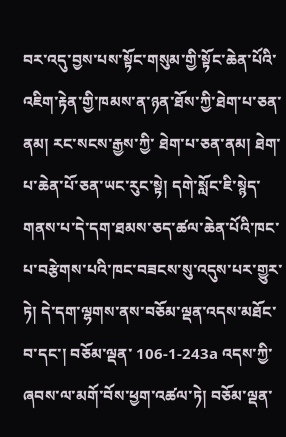བར་འདུ་བྱས་པས་སྟོང་གསུམ་གྱི་སྟོང་ཆེན་པོའི་འཇིག་རྟེན་གྱི་ཁམས་ན་ཉན་ཐོས་ཀྱི་ཐེག་པ་ཅན་ནམ། རང་སངས་རྒྱས་ཀྱི་ ཐེག་པ་ཅན་ནམ། ཐེག་པ་ཆེན་པོ་ཅན་ཡང་རུང་སྟེ། དགེ་སློང་ཇི་སྙེད་གནས་པ་དེ་དག་ཐམས་ཅད་ཚལ་ཆེན་པོའི་ཁང་པ་བརྩེགས་པའི་ཁང་བཟངས་སུ་འདུས་པར་གྱུར་ཏེ། དེ་དག་ལྷགས་ནས་བཅོམ་ལྡན་འདས་མཐོང་བ་དང་། བཅོམ་ལྡན་ 106-1-243a འདས་ཀྱི་ཞབས་ལ་མགོ་བོས་ཕྱག་འཚལ་ཏེ། བཅོམ་ལྡན་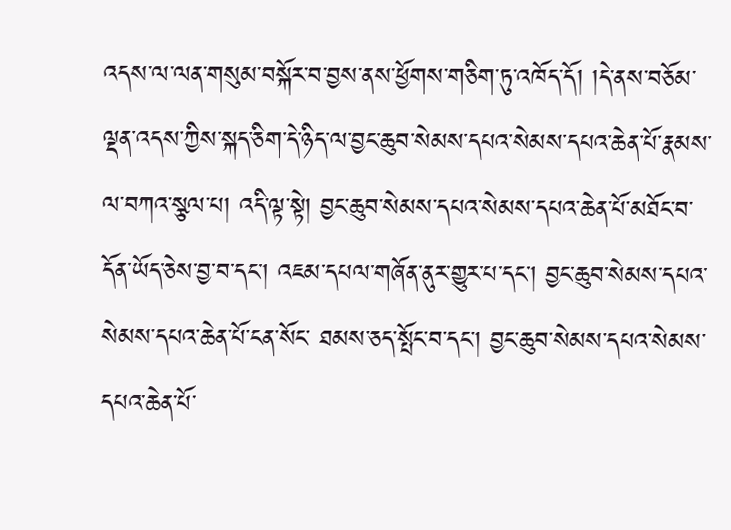འདས་ལ་ལན་གསུམ་བསྐོར་བ་བྱས་ནས་ཕྱོགས་གཅིག་ཏུ་འཁོད་དོ། །དེ་ནས་བཅོམ་ལྡན་འདས་ཀྱིས་སྐད་ཅིག་དེ་ཉིད་ལ་བྱང་ཆུབ་སེམས་དཔའ་སེམས་དཔའ་ཆེན་པོ་རྣམས་ ལ་བཀའ་སྩལ་པ། འདི་ལྟ་སྟེ། བྱང་ཆུབ་སེམས་དཔའ་སེམས་དཔའ་ཆེན་པོ་མཐོང་བ་དོན་ཡོད་ཅེས་བྱ་བ་དང་། འཇམ་དཔལ་གཞོན་ནུར་གྱུར་པ་དང་། བྱང་ཆུབ་སེམས་དཔའ་སེམས་དཔའ་ཆེན་པོ་ངན་སོང་ ཐམས་ཅད་སྤོང་བ་དང་། བྱང་ཆུབ་སེམས་དཔའ་སེམས་དཔའ་ཆེན་པོ་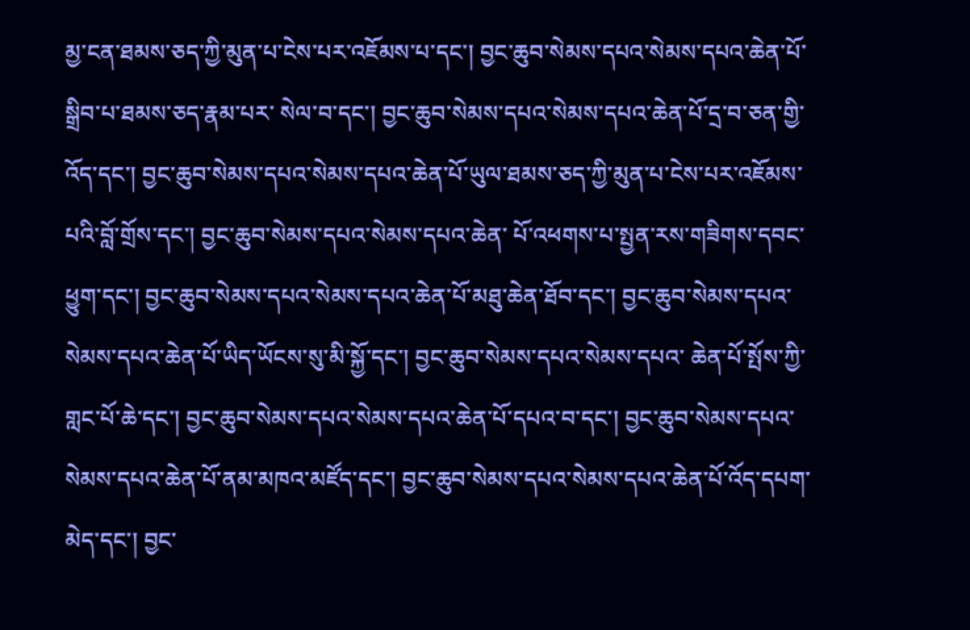མྱ་ངན་ཐམས་ཅད་ཀྱི་མུན་པ་ངེས་པར་འཇོམས་པ་དང་། བྱང་ཆུབ་སེམས་དཔའ་སེམས་དཔའ་ཆེན་པོ་སྒྲིབ་པ་ཐམས་ཅད་རྣམ་པར་ སེལ་བ་དང་། བྱང་ཆུབ་སེམས་དཔའ་སེམས་དཔའ་ཆེན་པོ་དྲ་བ་ཅན་གྱི་འོད་དང་། བྱང་ཆུབ་སེམས་དཔའ་སེམས་དཔའ་ཆེན་པོ་ཡུལ་ཐམས་ཅད་ཀྱི་མུན་པ་ངེས་པར་འཇོམས་པའི་བློ་གྲོས་དང་། བྱང་ཆུབ་སེམས་དཔའ་སེམས་དཔའ་ཆེན་ པོ་འཕགས་པ་སྤྱན་རས་གཟིགས་དབང་ཕྱུག་དང་། བྱང་ཆུབ་སེམས་དཔའ་སེམས་དཔའ་ཆེན་པོ་མཐུ་ཆེན་ཐོབ་དང་། བྱང་ཆུབ་སེམས་དཔའ་སེམས་དཔའ་ཆེན་པོ་ཡིད་ཡོངས་སུ་མི་སྐྱོ་དང་། བྱང་ཆུབ་སེམས་དཔའ་སེམས་དཔའ་ ཆེན་པོ་སྤོས་ཀྱི་གླང་པོ་ཆེ་དང་། བྱང་ཆུབ་སེམས་དཔའ་སེམས་དཔའ་ཆེན་པོ་དཔའ་བ་དང་། བྱང་ཆུབ་སེམས་དཔའ་སེམས་དཔའ་ཆེན་པོ་ནམ་མཁའ་མཛོད་དང་། བྱང་ཆུབ་སེམས་དཔའ་སེམས་དཔའ་ཆེན་པོ་འོད་དཔག་མེད་དང་། བྱང་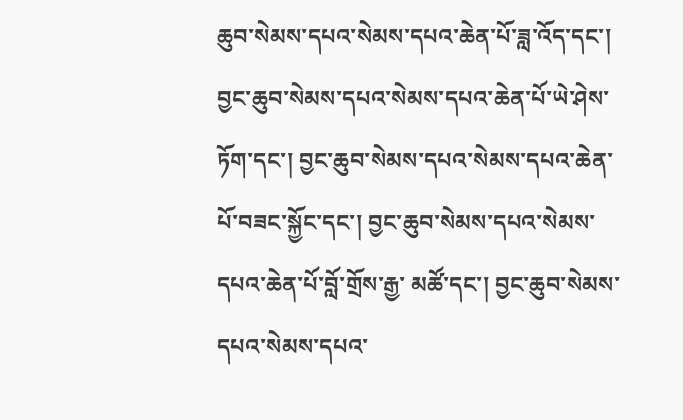ཆུབ་སེམས་དཔའ་སེམས་དཔའ་ཆེན་པོ་ཟླ་འོད་དང་། བྱང་ཆུབ་སེམས་དཔའ་སེམས་དཔའ་ཆེན་པོ་ཡེ་ཤེས་ཏོག་དང་། བྱང་ཆུབ་སེམས་དཔའ་སེམས་དཔའ་ཆེན་པོ་བཟང་སྐྱོང་དང་། བྱང་ཆུབ་སེམས་དཔའ་སེམས་དཔའ་ཆེན་པོ་བློ་གྲོས་རྒྱ་ མཚོ་དང་། བྱང་ཆུབ་སེམས་དཔའ་སེམས་དཔའ་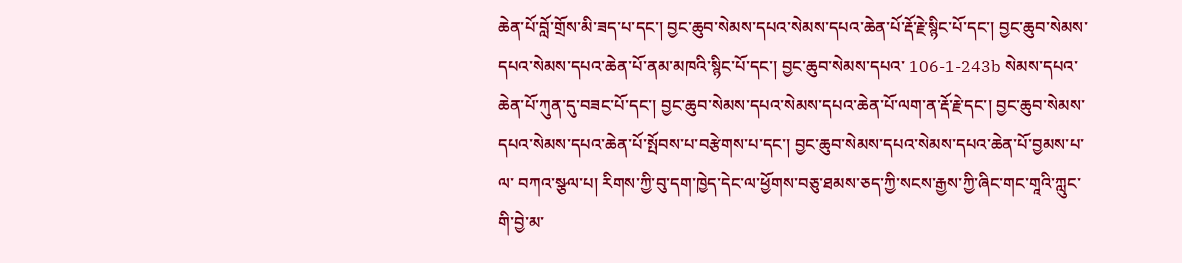ཆེན་པོ་བློ་གྲོས་མི་ཟད་པ་དང་། བྱང་ཆུབ་སེམས་དཔའ་སེམས་དཔའ་ཆེན་པོ་རྡོ་རྗེ་སྙིང་པོ་དང་། བྱང་ཆུབ་སེམས་དཔའ་སེམས་དཔའ་ཆེན་པོ་ནམ་མཁའི་སྙིང་པོ་དང་། བྱང་ཆུབ་སེམས་དཔའ་ 106-1-243b སེམས་དཔའ་ཆེན་པོ་ཀུན་དུ་བཟང་པོ་དང་། བྱང་ཆུབ་སེམས་དཔའ་སེམས་དཔའ་ཆེན་པོ་ལག་ན་རྡོ་རྗེ་དང་། བྱང་ཆུབ་སེམས་དཔའ་སེམས་དཔའ་ཆེན་པོ་སྤོབས་པ་བརྩེགས་པ་དང་། བྱང་ཆུབ་སེམས་དཔའ་སེམས་དཔའ་ཆེན་པོ་བྱམས་པ་ལ་ བཀའ་སྩལ་པ། རིགས་ཀྱི་བུ་དག་ཁྱེད་དེང་ལ་ཕྱོགས་བཅུ་ཐམས་ཅད་ཀྱི་སངས་རྒྱས་ཀྱི་ཞིང་གང་གཱའི་ཀླུང་གི་བྱེ་མ་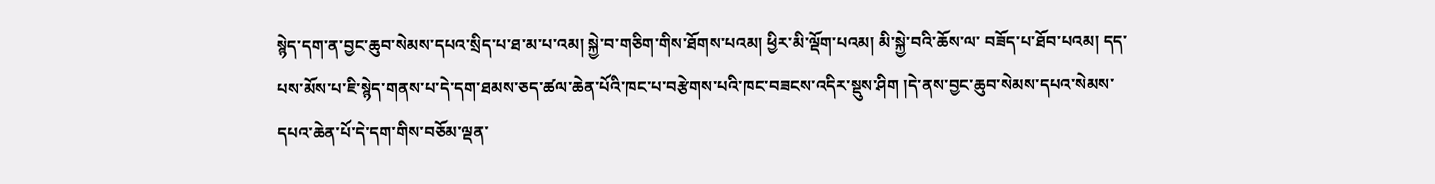སྙེད་དག་ན་བྱང་ཆུབ་སེམས་དཔའ་སྲིད་པ་ཐ་མ་པ་འམ། སྐྱེ་བ་གཅིག་གིས་ཐོགས་པའམ། ཕྱིར་མི་ལྡོག་པའམ། མི་སྐྱེ་བའི་ཆོས་ལ་ བཟོད་པ་ཐོབ་པའམ། དད་པས་མོས་པ་ཇི་སྙེད་གནས་པ་དེ་དག་ཐམས་ཅད་ཚལ་ཆེན་པོའི་ཁང་པ་བརྩེགས་པའི་ཁང་བཟངས་འདིར་སྡུས་ཤིག །དེ་ནས་བྱང་ཆུབ་སེམས་དཔའ་སེམས་དཔའ་ཆེན་པོ་དེ་དག་གིས་བཅོམ་ལྡན་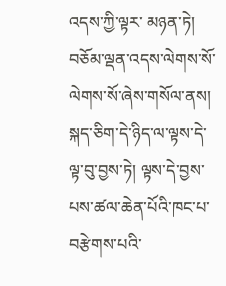འདས་ཀྱི་ལྟར་ མཉན་ཏེ། བཅོམ་ལྡན་འདས་ལེགས་སོ་ལེགས་སོ་ཞེས་གསོལ་ནས། སྐད་ཅིག་དེ་ཉིད་ལ་ལྟས་དེ་ལྟ་བུ་བྱས་ཏེ། ལྟས་དེ་བྱས་པས་ཚལ་ཆེན་པོའི་ཁང་པ་བརྩེགས་པའི་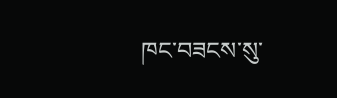ཁང་བཟངས་སུ་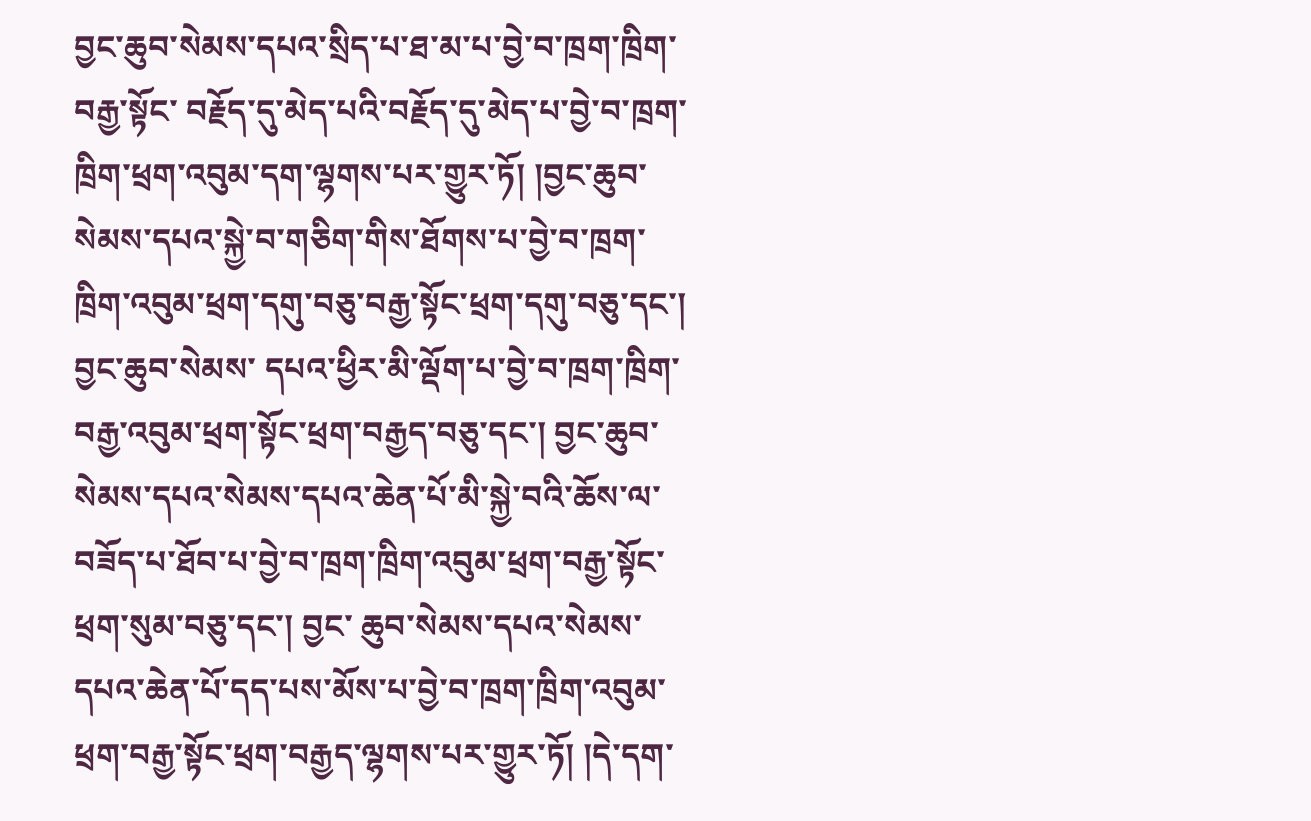བྱང་ཆུབ་སེམས་དཔའ་སྲིད་པ་ཐ་མ་པ་བྱེ་བ་ཁྲག་ཁྲིག་བརྒྱ་སྟོང་ བརྗོད་དུ་མེད་པའི་བརྗོད་དུ་མེད་པ་བྱེ་བ་ཁྲག་ཁྲིག་ཕྲག་འབུམ་དག་ལྷགས་པར་གྱུར་ཏོ། །བྱང་ཆུབ་སེམས་དཔའ་སྐྱེ་བ་གཅིག་གིས་ཐོགས་པ་བྱེ་བ་ཁྲག་ཁྲིག་འབུམ་ཕྲག་དགུ་བཅུ་བརྒྱ་སྟོང་ཕྲག་དགུ་བཅུ་དང་། བྱང་ཆུབ་སེམས་ དཔའ་ཕྱིར་མི་ལྡོག་པ་བྱེ་བ་ཁྲག་ཁྲིག་བརྒྱ་འབུམ་ཕྲག་སྟོང་ཕྲག་བརྒྱད་བཅུ་དང་། བྱང་ཆུབ་སེམས་དཔའ་སེམས་དཔའ་ཆེན་པོ་མི་སྐྱེ་བའི་ཆོས་ལ་བཟོད་པ་ཐོབ་པ་བྱེ་བ་ཁྲག་ཁྲིག་འབུམ་ཕྲག་བརྒྱ་སྟོང་ཕྲག་སུམ་བཅུ་དང་། བྱང་ ཆུབ་སེམས་དཔའ་སེམས་དཔའ་ཆེན་པོ་དད་པས་མོས་པ་བྱེ་བ་ཁྲག་ཁྲིག་འབུམ་ཕྲག་བརྒྱ་སྟོང་ཕྲག་བརྒྱད་ལྷགས་པར་གྱུར་ཏོ། །དེ་དག་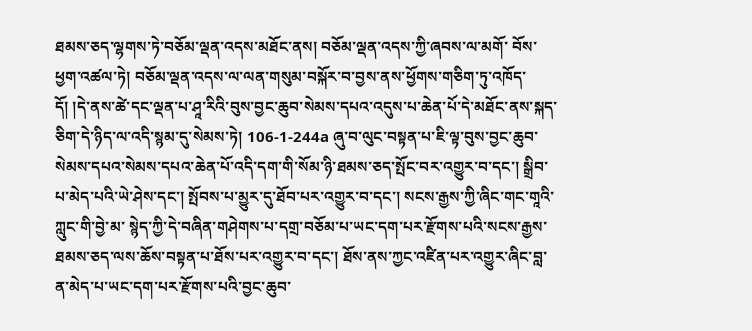ཐམས་ཅད་ལྷགས་ཏེ་བཅོམ་ལྡན་འདས་མཐོང་ནས། བཅོམ་ལྡན་འདས་ཀྱི་ཞབས་ལ་མགོ་ བོས་ཕྱག་འཚལ་ཏེ། བཅོམ་ལྡན་འདས་ལ་ལན་གསུམ་བསྐོར་བ་བྱས་ནས་ཕྱོགས་གཅིག་ཏུ་འཁོད་དོ། །དེ་ནས་ཚེ་དང་ལྡན་པ་ཤཱ་རིའི་བུས་བྱང་ཆུབ་སེམས་དཔའ་འདུས་པ་ཆེན་པོ་དེ་མཐོང་ནས་སྐད་ཅིག་དེ་ཉིད་ལ་འདི་སྙམ་དུ་སེམས་ཏེ། 106-1-244a ཞུ་བ་ལུང་བསྟན་པ་ཇི་ལྟ་བུས་བྱང་ཆུབ་སེམས་དཔའ་སེམས་དཔའ་ཆེན་པོ་འདི་དག་གི་སོམ་ཉི་ཐམས་ཅད་སྤོང་བར་འགྱུར་བ་དང་། སྒྲིབ་པ་མེད་པའི་ཡེ་ཤེས་དང་། སྤོབས་པ་མྱུར་དུ་ཐོབ་པར་འགྱུར་བ་དང་། སངས་རྒྱས་ཀྱི་ཞིང་གང་གཱའི་ཀླུང་གི་བྱེ་མ་ སྙེད་ཀྱི་དེ་བཞིན་གཤེགས་པ་དགྲ་བཅོམ་པ་ཡང་དག་པར་རྫོགས་པའི་སངས་རྒྱས་ཐམས་ཅད་ལས་ཆོས་བསྟན་པ་ཐོས་པར་འགྱུར་བ་དང་། ཐོས་ནས་ཀྱང་འཛིན་པར་འགྱུར་ཞིང་བླ་ན་མེད་པ་ཡང་དག་པར་རྫོགས་པའི་བྱང་ཆུབ་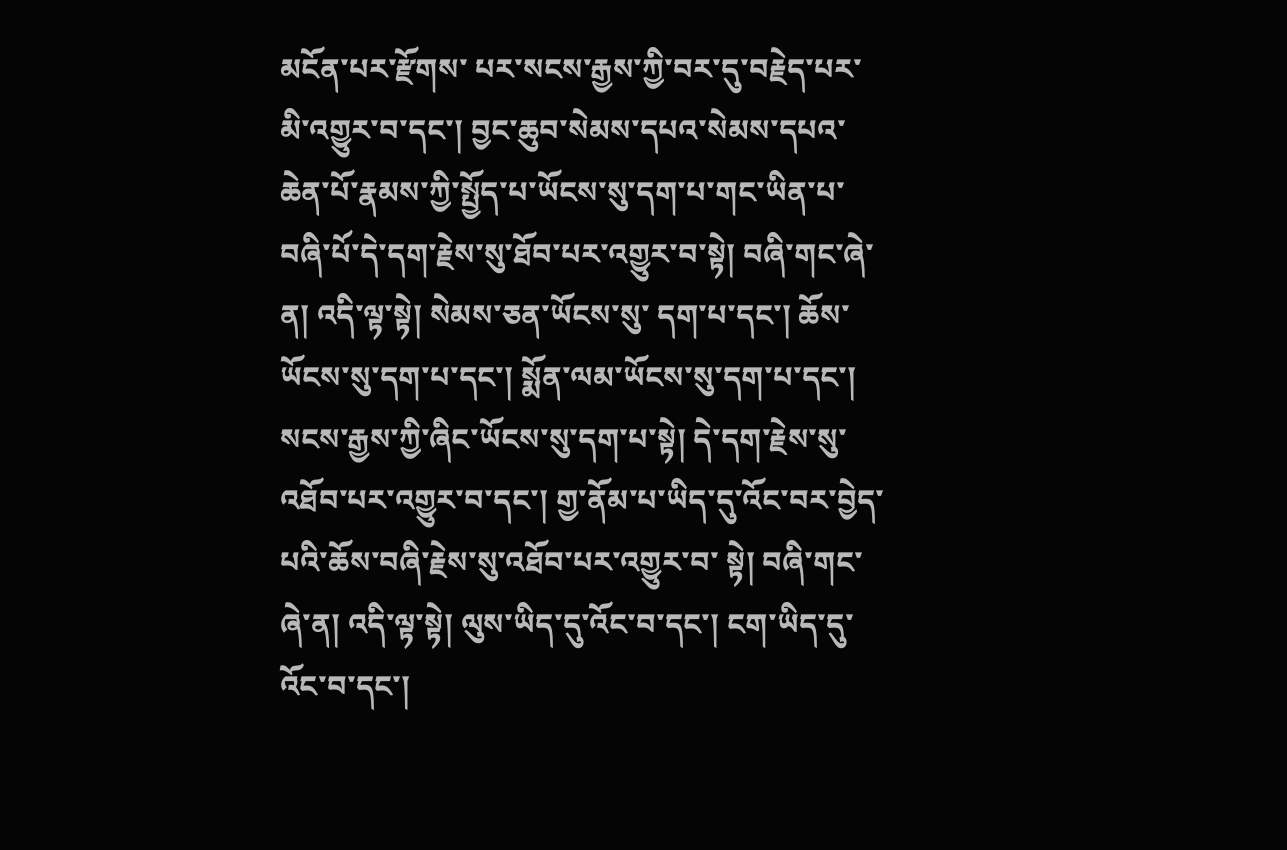མངོན་པར་རྫོགས་ པར་སངས་རྒྱས་ཀྱི་བར་དུ་བརྗེད་པར་མི་འགྱུར་བ་དང་། བྱང་ཆུབ་སེམས་དཔའ་སེམས་དཔའ་ཆེན་པོ་རྣམས་ཀྱི་སྤྱོད་པ་ཡོངས་སུ་དག་པ་གང་ཡིན་པ་བཞི་པོ་དེ་དག་རྗེས་སུ་ཐོབ་པར་འགྱུར་བ་སྟེ། བཞི་གང་ཞེ་ན། འདི་ལྟ་སྟེ། སེམས་ཅན་ཡོངས་སུ་ དག་པ་དང་། ཆོས་ཡོངས་སུ་དག་པ་དང་། སྨོན་ལམ་ཡོངས་སུ་དག་པ་དང་། སངས་རྒྱས་ཀྱི་ཞིང་ཡོངས་སུ་དག་པ་སྟེ། དེ་དག་རྗེས་སུ་འཐོབ་པར་འགྱུར་བ་དང་། གྱ་ནོམ་པ་ཡིད་དུ་འོང་བར་བྱེད་པའི་ཆོས་བཞི་རྗེས་སུ་འཐོབ་པར་འགྱུར་བ་ སྟེ། བཞི་གང་ཞེ་ན། འདི་ལྟ་སྟེ། ལུས་ཡིད་དུ་འོང་བ་དང་། ངག་ཡིད་དུ་འོང་བ་དང་།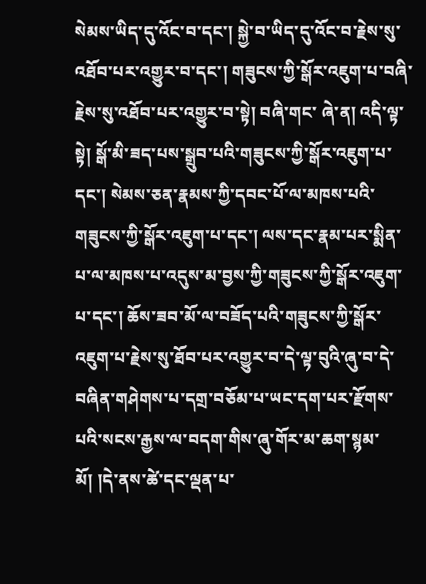སེམས་ཡིད་དུ་འོང་བ་དང་། སྐྱེ་བ་ཡིད་དུ་འོང་བ་རྗེས་སུ་འཐོབ་པར་འགྱུར་བ་དང་། གཟུངས་ཀྱི་སྒོར་འཇུག་པ་བཞི་རྗེས་སུ་འཐོབ་པར་འགྱུར་བ་སྟེ། བཞི་གང་ ཞེ་ན། འདི་ལྟ་སྟེ། སྒོ་མི་ཟད་པས་སྒྲུབ་པའི་གཟུངས་ཀྱི་སྒོར་འཇུག་པ་དང་། སེམས་ཅན་རྣམས་ཀྱི་དབང་པོ་ལ་མཁས་པའི་གཟུངས་ཀྱི་སྒོར་འཇུག་པ་དང་། ལས་དང་རྣམ་པར་སྨིན་པ་ལ་མཁས་པ་འདུས་མ་བྱས་ཀྱི་གཟུངས་ཀྱི་སྒོར་འཇུག་ པ་དང་། ཆོས་ཟབ་མོ་ལ་བཟོད་པའི་གཟུངས་ཀྱི་སྒོར་འཇུག་པ་རྗེས་སུ་ཐོབ་པར་འགྱུར་བ་དེ་ལྟ་བུའི་ཞུ་བ་དེ་བཞིན་གཤེགས་པ་དགྲ་བཅོམ་པ་ཡང་དག་པར་རྫོགས་པའི་སངས་རྒྱས་ལ་བདག་གིས་ཞུ་གོར་མ་ཆག་སྙམ་མོ། །དེ་ནས་ཚེ་དང་ལྡན་པ་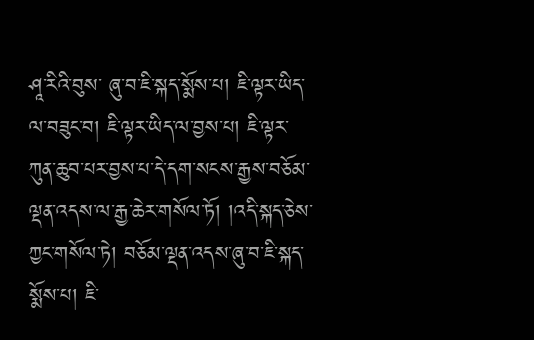ཤཱ་རིའི་བུས་ ཞུ་བ་ཇི་སྐད་སྨོས་པ། ཇི་ལྟར་ཡིད་ལ་བཟུང་བ། ཇི་ལྟར་ཡིད་ལ་བྱས་པ། ཇི་ལྟར་ཀུན་ཆུབ་པར་བྱས་པ་དེ་དག་སངས་རྒྱས་བཅོམ་ལྡན་འདས་ལ་རྒྱ་ཆེར་གསོལ་ཏོ། །འདི་སྐད་ཅེས་ཀྱང་གསོལ་ཏེ། བཅོམ་ལྡན་འདས་ཞུ་བ་ཇི་སྐད་སྨོས་པ། ཇི་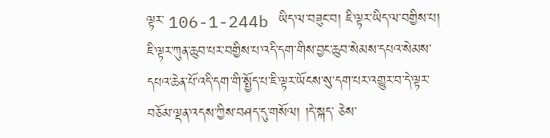ལྟར་ 106-1-244b ཡིད་ལ་བཟུང་བ། ཇི་ལྟར་ཡིད་ལ་བགྱིས་པ། ཇི་ལྟར་ཀུན་ཆུབ་པར་བགྱིས་པ་འདི་དག་གིས་བྱང་ཆུབ་སེམས་དཔའ་སེམས་དཔའ་ཆེན་པོ་འདི་དག་གི་སྤྱོད་པ་ཇི་ལྟར་ཡོངས་སུ་དག་པར་འགྱུར་བ་དེ་ལྟར་བཅོམ་ལྡན་འདས་ཀྱིས་བཤད་དུ་གསོལ། །དེ་སྐད་ ཅེས་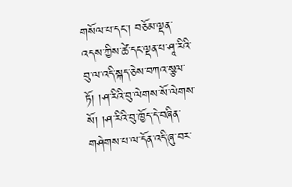གསོལ་པ་དང་། བཅོམ་ལྡན་འདས་ཀྱིས་ཚེ་དང་ལྡན་པ་ཤཱ་རིའི་བུ་ལ་འདི་སྐད་ཅེས་བཀའ་སྩལ་ཏོ། །ཤ་རིའི་བུ་ལེགས་སོ་ལེགས་སོ། །ཤ་རིའི་བུ་ཁྱོད་དེ་བཞིན་གཤེགས་པ་ལ་དོན་འདི་ཞུ་བར་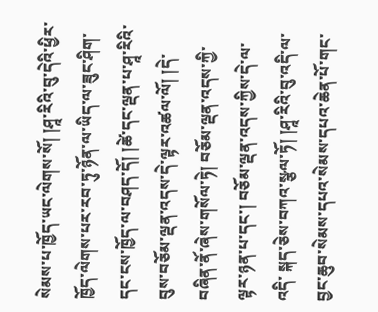སེམས་པ་ཁྱོད་ཡང་ལེགས་སོ། །ཤཱ་རིའི་བུ་དེའི་ཕྱིར་ ཁྱོད་ལེགས་པར་རབ་ཏུ་ཉོན་ལ་ཡིད་ལ་ཟུང་ཤིག་དང་ངས་ཁྱོད་ལ་བཤད་དོ། །ཚེ་དང་ལྡན་པ་ཤཱ་རིའི་བུས་བཅོམ་ལྡན་འདས་དེ་ལྟར་འཚལ་ལོ། །དེ་བཞིན་ནོ་ཞེས་གསོལ་ཏེ། བཅོམ་ལྡན་འདས་ཀྱི་ལྟར་ཉན་པ་དང་། བཅོམ་ལྡན་འདས་ཀྱིས་དེ་ལ་འདི་ སྐད་ཅེས་བཀའ་སྩལ་ཏོ། །ཤཱ་རིའི་བུ་འདི་ལ་བྱང་ཆུབ་སེམས་དཔའ་སེམས་དཔའ་ཆེན་པོ་གང་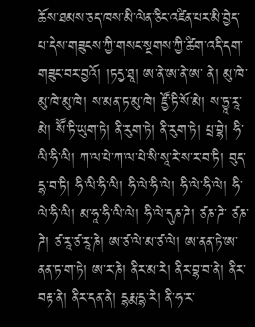ཆོས་ཐམས་ཅད་ཁས་མི་ལེན་ཅིང་འཛིན་པར་མི་བྱེད་པ་དེས་གཟུངས་ཀྱི་གསང་སྔགས་ཀྱི་ཚིག་འདི་དག་གཟུང་བར་བྱའོ། །ཏདྱ་ཐཱ། ཨ་ནེ་ཨ་ནེ་ཨ་ ནེ། མུ་ཁེ་མུ་ཁེ་མུ་ཁེ། ས་མན་ཏ་མུ་ཁེ། ཛྱོ་ཏི་སོ་མེ། ས་ཏྱཱ་རཱ་མེ། སཽ་ཏི་ཡུག་ཏེ། ནི་རུག་ཏེ། ནི་རུག་ཏེ། པྲ་བྷེ། ཧི་ལི་ཧི་ལི། ཀ་ལ་པེ་ཀ་ལ་པེ་སི་སཱ་རེ་ས་ར་བ་ཏི། བུད་དྷ་བ་ཏི། ཧི་ལི་ཧི་ལི། ཧི་ལེ་ཧི་ལེ། ཧི་ལེ་ཧི་ལེ། ཧི་ལེ་ཧི་ལི། མ་ཧཱ་ཧི་ལི་ལེ། ཧི་ལེ་དུཎ་ཌེ། ཙཎ་ཌེ་ ཙཎ་ཌེ། ཙ་རཱ་ཙ་རཱ་ཎེ། ཨ་ཙ་ལེ་མ་ཙ་ལེ། ཨ་ནན་ཏེ་ཨ་ནན་ཏ་ག་ཏེ། ཨ་ར་ཎེ། ནིར་མ་རེ། ནིར་བྷ་བ་ནེ། ནིར་བརྟ་ནེ། ནིར་དན་ནེ། དྷརྨ་དྷ་རེ། ནི་ཧ་ར་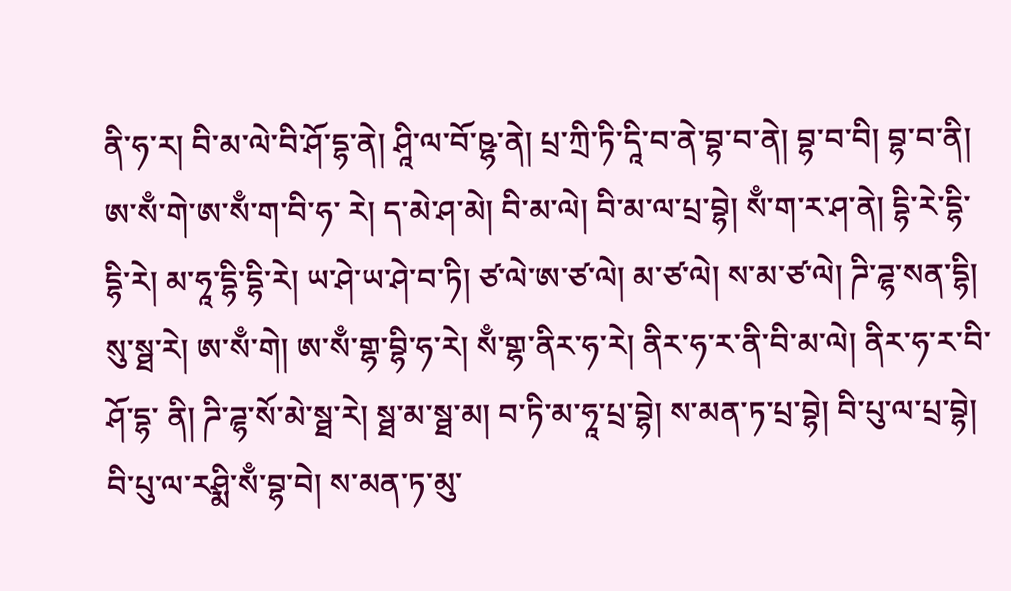ནི་ཧ་ར། བི་མ་ལེ་བི་ཤོ་དྷ་ནེ། ཤཱི་ལ་བོ་ཥྷ་ནེ། པྲ་ཀྲི་ཏི་དཱི་བ་ནེ་བྷ་བ་ནེ། བྷ་བ་བི། བྷ་བ་ནི། ཨ་སྃ་གེ་ཨ་སྃ་ག་བི་ཧ་ རེ། ད་མེ་ཤ་མེ། བི་མ་ལེ། བི་མ་ལ་པྲ་བྷེ། སྃ་ག་ར་ཤ་ནེ། དྷི་རེ་དྷི་དྷི་རེ། མ་ཧཱ་དྷི་དྷི་རེ། ཡ་ཤེ་ཡ་ཤེ་བ་ཏི། ཙ་ལེ་ཨ་ཙ་ལེ། མ་ཙ་ལེ། ས་མ་ཙ་ལེ། ཌི་ཌྷ་སན་དྷི། སུ་སྠ་རེ། ཨ་སྃ་གེ། ཨ་སྃ་གྷ་བྷི་ཧ་རེ། སྃ་གྷ་ནིར་ཧ་རེ། ནིར་ཧ་ར་ནི་བི་མ་ལེ། ནིར་ཧ་ར་བི་ཤོ་དྷ་ ནི། ཌི་ཌྷ་སོ་མེ་སྠ་རེ། སྠ་མ་སྠ་མ། བ་ཏི་མ་ཧཱ་པྲ་བྷེ། ས་མན་ཏ་པྲ་བྷེ། བི་པུ་ལ་པྲ་བྷེ། བི་པུ་ལ་རཤྨི་སྃ་བྷ་བེ། ས་མན་ཏ་མུ་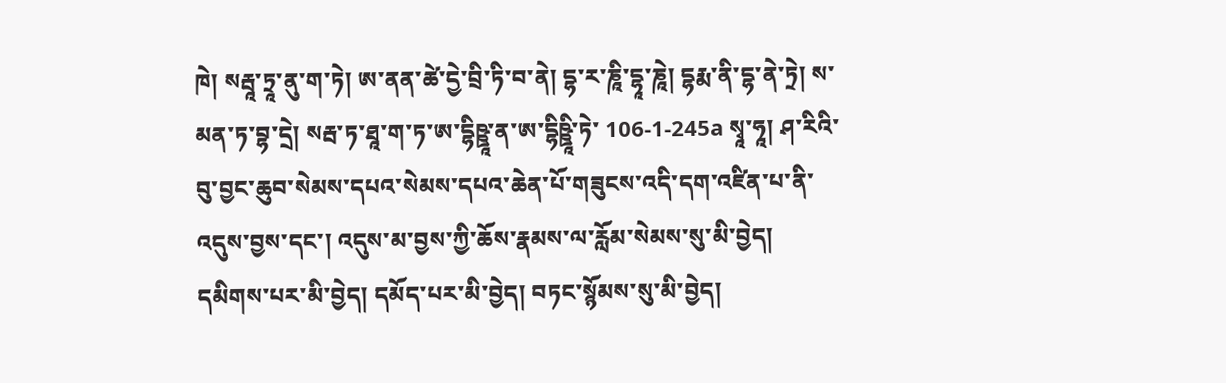ཁེ། སརྦཱ་ཏྲཱ་ནུ་ག་ཏེ། ཨ་ནན་ཚེ་དྱེ་བྲི་ཏི་བ་ནེ། དྷ་ར་ཎཱི་དྷཱ་ཎཱེ། དྷརྨ་ནི་དྷ་ནེ་ཏྲེ། ས་མན་ཏ་བྷ་དྲེ། སརྦ་ཏ་ཐཱ་ག་ཏ་ཨ་དྷིཥྛཱ་ན་ཨ་དྷིཥྛཱི་ཏེ་ 106-1-245a སྭཱ་ཧཱ། ཤ་རིའི་བུ་བྱང་ཆུབ་སེམས་དཔའ་སེམས་དཔའ་ཆེན་པོ་གཟུངས་འདི་དག་འཛིན་པ་ནི་འདུས་བྱས་དང་། འདུས་མ་བྱས་ཀྱི་ཆོས་རྣམས་ལ་རློམ་སེམས་སུ་མི་བྱེད། དམིགས་པར་མི་བྱེད། དམོད་པར་མི་བྱེད། བཏང་སྙོམས་སུ་མི་བྱེད།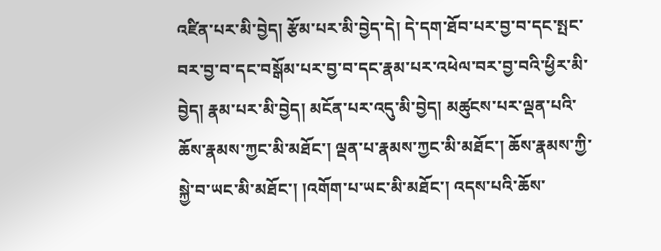འཛིན་པར་མི་བྱེད། རྩོམ་པར་མི་བྱེད་དེ། དེ་དག་ཐོབ་པར་བྱ་བ་དང་སྤང་བར་བྱ་བ་དང་བསྒོམ་པར་བྱ་བ་དང་རྣམ་པར་འཕེལ་བར་བྱ་བའི་ཕྱིར་མི་བྱེད། རྣམ་པར་མི་བྱེད། མངོན་པར་འདུ་མི་བྱེད། མཚུངས་པར་ལྡན་པའི་ཆོས་རྣམས་ཀྱང་མི་མཐོང་། ལྡན་པ་རྣམས་ཀྱང་མི་མཐོང་། ཆོས་རྣམས་ཀྱི་སྐྱེ་བ་ཡང་མི་མཐོང་། །འགོག་པ་ཡང་མི་མཐོང་། འདས་པའི་ཆོས་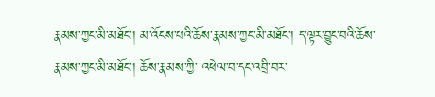རྣམས་ཀྱང་མི་མཐོང་། མ་འོངས་པའི་ཆོས་རྣམས་ཀྱང་མི་མཐོང་། ད་ལྟར་བྱུང་བའི་ཆོས་རྣམས་ཀྱང་མི་མཐོང་། ཆོས་རྣམས་ཀྱི་ འཕེལ་བ་དང་འབྲི་བར་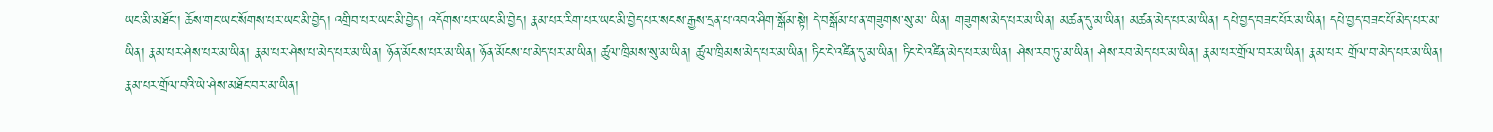ཡང་མི་མཐོང་། ཆོས་གང་ཡང་སོགས་པར་ཡང་མི་བྱེད། འགྲིབ་པར་ཡང་མི་བྱེད། འདོགས་པར་ཡང་མི་བྱེད། རྣམ་པར་རིག་པར་ཡང་མི་བྱེད་པར་སངས་རྒྱས་དྲན་པ་འབའ་ཤིག་སྒོམ་སྟེ། དེ་བསྒོམ་པ་ན་གཟུགས་སུ་མ་ ཡིན། གཟུགས་མེད་པར་མ་ཡིན། མཚན་དུ་མ་ཡིན། མཚན་མེད་པར་མ་ཡིན། དཔེ་བྱད་བཟང་པོར་མ་ཡིན། དཔེ་བྱད་བཟང་པོ་མེད་པར་མ་ཡིན། རྣམ་པར་ཤེས་པར་མ་ཡིན། རྣམ་པར་ཤེས་པ་མེད་པར་མ་ཡིན། ཉོན་མོངས་པར་མ་ཡིན། ཉོན་མོངས་པ་མེད་པར་མ་ཡིན། ཚུལ་ཁྲིམས་སུ་མ་ཡིན། ཚུལ་ཁྲིམས་མེད་པར་མ་ཡིན། ཏིང་ངེ་འཛིན་དུ་མ་ཡིན། ཏིང་ངེ་འཛིན་མེད་པར་མ་ཡིན། ཤེས་རབ་ཏུ་མ་ཡིན། ཤེས་རབ་མེད་པར་མ་ཡིན། རྣམ་པར་གྲོལ་བར་མ་ཡིན། རྣམ་པར་ གྲོལ་བ་མེད་པར་མ་ཡིན། རྣམ་པར་གྲོལ་བའི་ཡེ་ཤེས་མཐོང་བར་མ་ཡིན།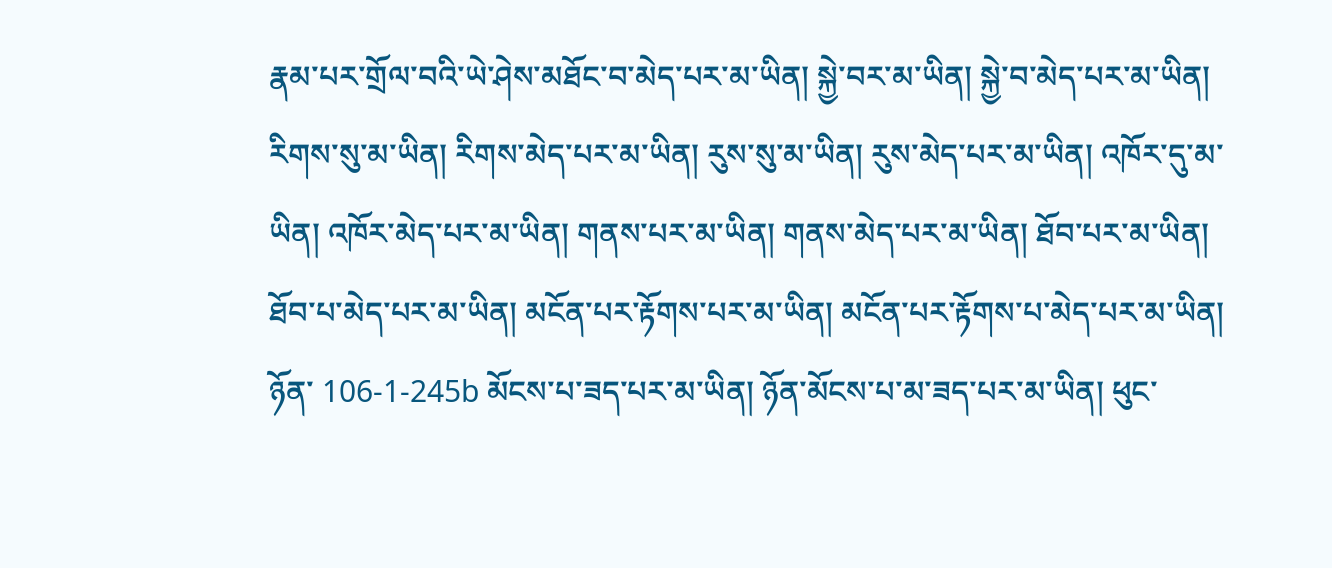རྣམ་པར་གྲོལ་བའི་ཡེ་ཤེས་མཐོང་བ་མེད་པར་མ་ཡིན། སྐྱེ་བར་མ་ཡིན། སྐྱེ་བ་མེད་པར་མ་ཡིན། རིགས་སུ་མ་ཡིན། རིགས་མེད་པར་མ་ཡིན། རུས་སུ་མ་ཡིན། རུས་མེད་པར་མ་ཡིན། འཁོར་དུ་མ་ཡིན། འཁོར་མེད་པར་མ་ཡིན། གནས་པར་མ་ཡིན། གནས་མེད་པར་མ་ཡིན། ཐོབ་པར་མ་ཡིན། ཐོབ་པ་མེད་པར་མ་ཡིན། མངོན་པར་རྟོགས་པར་མ་ཡིན། མངོན་པར་རྟོགས་པ་མེད་པར་མ་ཡིན། ཉོན་ 106-1-245b མོངས་པ་ཟད་པར་མ་ཡིན། ཉོན་མོངས་པ་མ་ཟད་པར་མ་ཡིན། ཕུང་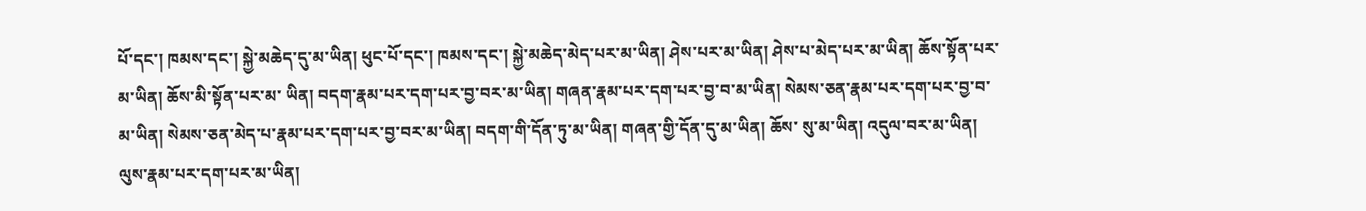པོ་དང་། ཁམས་དང་། སྐྱེ་མཆེད་དུ་མ་ཡིན། ཕུང་པོ་དང་། ཁམས་དང་། སྐྱེ་མཆེད་མེད་པར་མ་ཡིན། ཤེས་པར་མ་ཡིན། ཤེས་པ་མེད་པར་མ་ཡིན། ཆོས་སྟོན་པར་མ་ཡིན། ཆོས་མི་སྟོན་པར་མ་ ཡིན། བདག་རྣམ་པར་དག་པར་བྱ་བར་མ་ཡིན། གཞན་རྣམ་པར་དག་པར་བྱ་བ་མ་ཡིན། སེམས་ཅན་རྣམ་པར་དག་པར་བྱ་བ་མ་ཡིན། སེམས་ཅན་མེད་པ་རྣམ་པར་དག་པར་བྱ་བར་མ་ཡིན། བདག་གི་དོན་ཏུ་མ་ཡིན། གཞན་གྱི་དོན་དུ་མ་ཡིན། ཆོས་ སུ་མ་ཡིན། འདུལ་བར་མ་ཡིན། ལུས་རྣམ་པར་དག་པར་མ་ཡིན།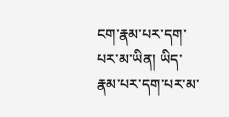ངག་རྣམ་པར་དག་པར་མ་ཡིན། ཡིད་རྣམ་པར་དག་པར་མ་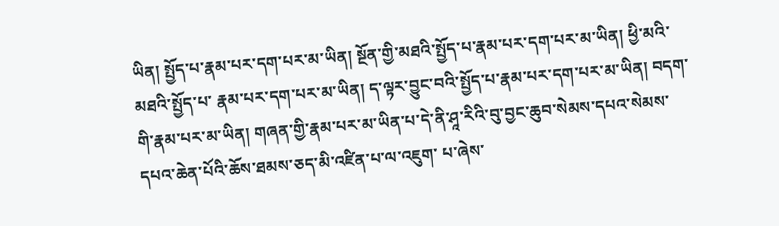ཡིན། སྤྱོད་པ་རྣམ་པར་དག་པར་མ་ཡིན། སྔོན་གྱི་མཐའི་སྤྱོད་པ་རྣམ་པར་དག་པར་མ་ཡིན། ཕྱི་མའི་མཐའི་སྤྱོད་པ་ རྣམ་པར་དག་པར་མ་ཡིན། ད་ལྟར་བྱུང་བའི་སྤྱོད་པ་རྣམ་པར་དག་པར་མ་ཡིན། བདག་གི་རྣམ་པར་མ་ཡིན། གཞན་གྱི་རྣམ་པར་མ་ཡིན་པ་དེ་ནི་ཤཱ་རིའི་བུ་བྱང་ཆུབ་སེམས་དཔའ་སེམས་དཔའ་ཆེན་པོའི་ཆོས་ཐམས་ཅད་མི་འཛིན་པ་ལ་འཇུག་ པ་ཞེས་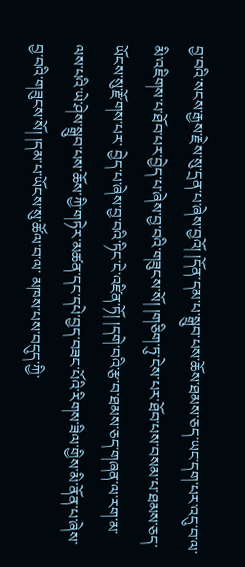བྱ་བའི་སངས་རྒྱས་རྗེས་སུ་དྲན་པ་ཞེས་བྱའོ། །དོན་དམ་པ་སྒྲུབ་པས་ཆོས་ཐམས་ཅད་ཡང་དག་པར་འདུ་བ་ལ་མི་འཇིགས་པ་ཐོབ་པར་བྱེད་པ་ཞེས་བྱ་བའི་གཟུངས་སོ། །གཅིག་ཏུ་ངེས་པར་ཐོབ་པས་བསམ་པ་ཐམས་ཅད་ཡོངས་སུ་རྫོགས་པར་ བྱེད་པ་ཞེས་བྱ་བའི་ཏིང་ངེ་འཛིན་ཏོ། །དགེ་བའི་རྩ་བ་ཐམས་ཅད་གཞན་ལ་རག་མ་ལས་པའི་ཡེ་ཤེས་སྒྲུབ་པས་ཆོས་ཀྱི་གཏེར་མཚན་དང་དཔེ་བྱད་བཟང་པོའི་རིགས་ཟིལ་གྱིས་མི་ནོན་པ་ཞེས་བྱ་བའི་གཟུངས་སོ། །དམ་པ་ཡོངས་སུ་ཚོལ་བ་ལ་ མཁས་པས་བདུད་ཀྱི་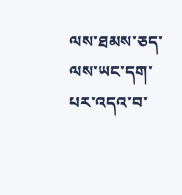ལས་ཐམས་ཅད་ལས་ཡང་དག་པར་འདའ་བ་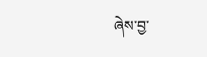ཞེས་བྱ་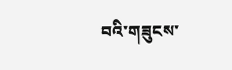བའི་གཟུངས་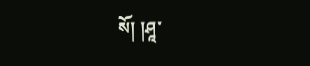སོ། །ཤཱ་